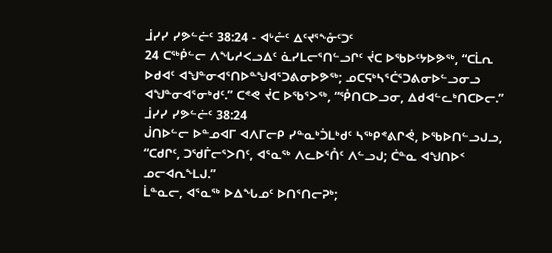ᒨᓯᓯ ᓯᕗᓪᓖᑦ 38:24 - ᐊᒡᓔᑦ ᐃᑦᔪᕐᖕᓁᑦᑐᑦ
24 ᑕᖅᑮᓪᓕ ᐱᖓᓱᐸᓗᐃᑦ ᓈᓯᒪᓕᕐᑎᓪᓗᒋᑦ ᔫᑕ ᐅᖃᐅᑦᔭᐅᕗᖅ, “ᑕᒫᕆ ᐅᑯᐊᑦ ᐊᖑᓐᓂᐊᕐᑎᐅᓐᖑᐊᕐᑐᕕᓂᐅᕗᖅ; ᓄᑕᕋᒃᓴᕐᑖᕐᑐᕕᓂᐅᓪᓗᓂᓗ ᐊᖑᓐᓂᐊᕐᓂᒃᑯᑦ.” ᑕᕝᕙ ᔫᑕ ᐅᖃᕐᐳᖅ, “ᕾᑎᑕᐅᓗᓂ, ᐃᑯᐊᓪᓚᒃᑎᑕᐅᓕ.”
ᒨᓯᓯ ᓯᕗᓪᓖᑦ 38:24
ᒎᑎᐅᓪᓕ ᐅᓐᓄᐊᒥ ᐊᐱᒥᓕᑭ ᓯᓐᓇᒃᑑᒪᒃᑯᑦ ᓴᖅᑭᕝᕕᒋᕚ, ᐅᖃᐅᑎᓪᓗᒍᓗ, “ᑕᑯᒋᑦ, ᑐᖁᒦᓕᕐᐳᑎᑦ, ᐊᕐᓇᖅ ᐱᓚᐅᕐᑍᑦ ᐱᓪᓗᒍ; ᑖᓐᓇ ᐊᖑᑎᐅᑉ ᓄᓕᐊᕆᖕᒪᒍ.”
ᒫᓐᓇᓕ, ᐊᕐᓇᖅ ᐅᐃᖓᓄᑦ ᐅᑎᕐᑎᓕᕈᒃ;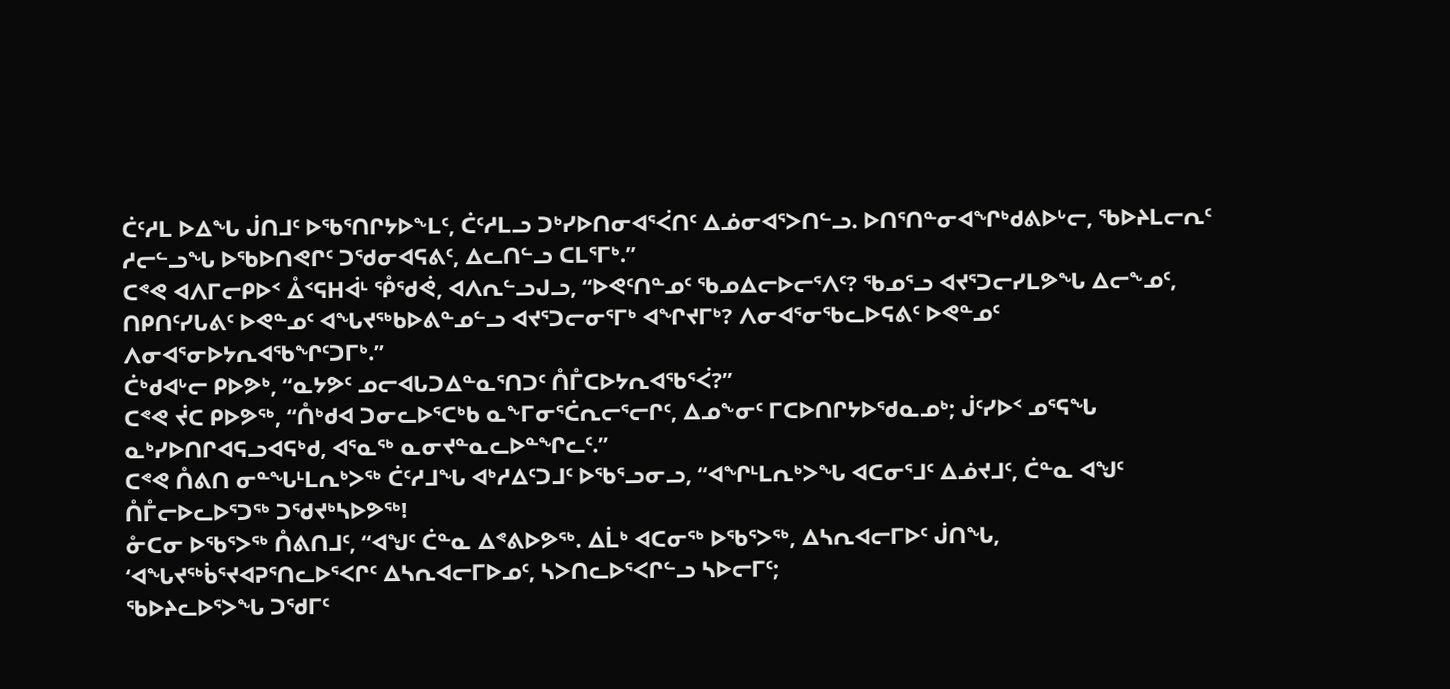ᑖᑦᓱᒪ ᐅᐃᖓ ᒎᑎᒧᑦ ᐅᖃᕐᑎᒋᔭᐅᖕᒪᑦ, ᑖᑦᓱᒪᓗ ᑐᒃᓯᐅᑎᓂᐊᕐᐹᑎᑦ ᐃᓅᓂᐊᕐᐳᑎᓪᓗ. ᐅᑎᕐᑎᓐᓂᐊᖏᒃᑯᕕᐅᒡᓕ, ᖃᐅᔨᒪᓕᕆᑦ ᓱᓕᓪᓗᖓ ᐅᖃᐅᑎᕙᒋᑦ ᑐᖁᓂᐊᕋᕕᑦ, ᐃᓚᑎᓪᓗ ᑕᒪᕐᒥᒃ.”
ᑕᕝᕙ ᐊᐱᒥᓕᑭᐅᑉ ᐂᑉᕋᕼᐋᒻ ᕾᖁᕚ, ᐊᐱᕆᓪᓗᒍᓗ, “ᐅᕙᑦᑎᓐᓄᑦ ᖃᓄᐃᓕᐅᓕᕐᐱᑦ? ᖃᓄᕐᓗ ᐊᔪᕐᑐᓕᓯᒪᕗᖓ ᐃᓕᖕᓄᑦ, ᑎᑭᑎᑦᓯᒐᕕᑦ ᐅᕙᓐᓄᑦ ᐊᖓᔪᖅᑲᐅᕕᓐᓄᓪᓗ ᐊᔪᕐᑐᓕᓂᕐᒥᒃ ᐊᖏᔪᒥᒃ? ᐱᓂᐊᕐᓂᖃᓚᐅᕋᕕᑦ ᐅᕙᓐᓄᑦ ᐱᓂᐊᕐᓂᐅᔭᕆᐊᖃᖏᑦᑐᒥᒃ.”
ᑖᒃᑯᐊᒡᓕ ᑭᐅᕗᒃ, “ᓇᔭᕗᑦ ᓄᓕᐊᒐᑐᐃᓐᓇᕐᑎᑐᑦ ᑍᒤᑕᐅᔭᕆᐊᖃᕐᐹ?”
ᑕᕝᕙ ᔫᑕ ᑭᐅᕗᖅ, “ᑍᒃᑯᐊ ᑐᓂᓚᐅᕐᑕᒃᑲ ᓇᖕᒥᓂᕐᑖᕆᓕᕐᓕᒋᑦ, ᐃᓄᖕᓂᑦ ᒥᑕᐅᑎᒋᔭᐅᖁᓇᓄᒃ; ᒎᑦᓯᐅᑉ ᓄᕐᕋᖓ ᓇᒃᓯᐅᑎᒋᐊᕋᓗᐊᕋᒃᑯ, ᐊᕐᓇᖅ ᓇᓂᔪᓐᓇᓚᐅᓐᖏᓚᑦ.”
ᑕᕝᕙ ᑍᕕᑎ ᓂᓐᖓᒻᒪᕆᒃᐳᖅ ᑖᑦᓱᒧᖓ ᐊᒃᓱᐃᑦᑐᒧᑦ ᐅᖃᕐᓗᓂᓗ, “ᐊᖏᒻᒪᕆᒃᐳᖓ ᐊᑕᓂᕐᒧᑦ ᐃᓅᔪᒧᑦ, ᑖᓐᓇ ᐊᖑᑦ ᑍᒤᓕᐅᓚᐅᕐᑐᖅ ᑐᖁᔪᒃᓴᐅᕗᖅ!
ᓁᑕᓂ ᐅᖃᕐᐳᖅ ᑍᕕᑎᒧᑦ, “ᐊᖑᑦ ᑖᓐᓇ ᐃᕝᕕᐅᕗᖅ. ᐃᒫᒃ ᐊᑕᓂᖅ ᐅᖃᕐᐳᖅ, ᐃᓴᕆᐊᓕᒥᐅᑦ ᒎᑎᖓ, ‘ᐊᖓᔪᖅᑳᕐᔪᐊᕈᕐᑎᓚᐅᕐᐸᒋᑦ ᐃᓴᕆᐊᓕᒥᐅᓄᑦ, ᓴᐳᑎᓚᐅᕐᐸᒋᓪᓗ ᓴᐅᓕᒥᑦ;
ᖃᐅᔨᓚᐅᕐᐳᖓ ᑐᖁᒥᑦ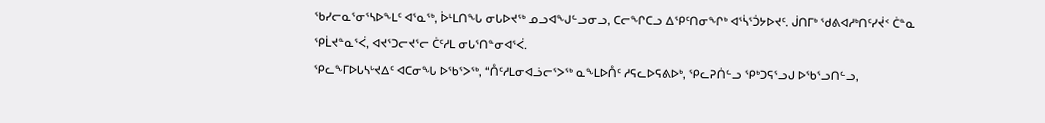ᖃᓯᓕᓇᕐᓂᕐᓴᐅᖕᒪᑦ ᐊᕐᓇᖅ, ᐆᒻᒪᑎᖓ ᓂᒐᐅᔪᖅ ᓄᓗᐊᖑᓪᓗᓂᓗ, ᑕᓕᖏᑕᓗ ᐃᕿᑦᑎᓂᖏᒃ ᐊᕐᓵᕐᑑᔭᐅᔪᑦ. ᒎᑎᒥᒃ ᖁᕕᐊᓱᒃᑎᑦᓯᔫᑉ ᑖᓐᓇ ᕿᒫᔪᓐᓇᕐᐹ, ᐊᔪᕐᑐᓕᔪᕐᓕ ᑖᑦᓱᒪ ᓂᒐᕐᑎᓐᓂᐊᕐᐹ.
ᕿᓚᖕᒥᐅᒐᓴᒡᔪᐃᑦ ᐊᑕᓂᖓ ᐅᖃᕐᐳᖅ, “ᑍᑦᓱᒪᓂᐊᓘᓕᕐᐳᖅ ᓇᖕᒪᐅᑍᑦ ᓱᕋᓚᐅᕋᕕᐅᒃ, ᕿᓚᕈᑏᓪᓗ ᕿᒃᑐᕋᕐᓗᒍ ᐅᖃᕐᓗᑎᓪᓗ,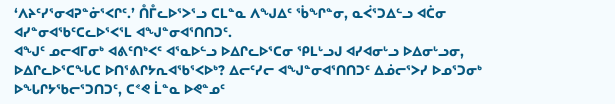‘ᐱᔨᑦᓯᕐᓂᐊᕈᓐᓃᕐᐸᒋᑦ.’ ᑍᒤᓚᐅᕐᐳᕐᓗ ᑕᒪᓐᓇ ᐱᖑᐃᑦ ᖄᖏᓐᓂ, ᓇᐹᕐᑐᐃᓪᓗ ᐊᑖᓂ ᐊᓯᓐᓂᐊᖃᑦᑕᓚᐅᕐᐸᕐᒪ ᐊᖑᓐᓂᐊᕐᑎᑎᑐᑦ.
ᐊᖑᑦ ᓄᓕᐊᒥᓂᒃ ᐊᕕᑦᑎᒃᐸᑦ ᐊᕐᓇᐅᓪᓗ ᐅᐃᒋᓚᐅᕐᑕᓂ ᕿᒪᒡᓗᒍ ᐊᓯᐊᓂᒡᓗ ᐅᐃᓂᒡᓗᓂ, ᐅᐃᒋᓚᐅᕐᑕᖓᑕ ᐅᑎᕐᕕᒋᔭᕆᐊᖃᕐᐸᐅᒃ? ᐃᓕᑦᓯᓕ ᐊᖑᓐᓂᐊᕐᑎᑎᑐᑦ ᐃᓅᓕᕐᐳᓯ ᐅᓄᕐᑐᓂᒃ ᐅᖓᒋᔭᖃᓕᕐᑐᑎᑐᑦ, ᑕᕝᕙ ᒫᓐᓇ ᐅᕙᓐᓄᑦ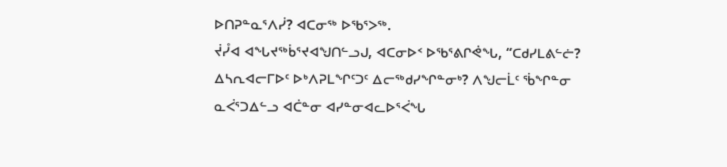ᐅᑎᕈᓐᓇᕐᐱᓰ? ᐊᑕᓂᖅ ᐅᖃᕐᐳᖅ.
ᔫᓮᐊ ᐊᖓᔪᖅᑳᕐᔪᐊᖑᑎᓪᓗᒍ, ᐊᑕᓂᐅᑉ ᐅᖃᕐᕕᒋᕚᖓ, “ᑕᑯᓯᒪᕕᓪᓖ? ᐃᓴᕆᐊᓕᒥᐅᑦ ᐅᒃᐱᕈᒪᖏᑦᑐᑦ ᐃᓕᖅᑯᓯᖏᓐᓂᒃ? ᐱᖑᓕᒫᑦ ᖄᖏᓐᓂ ᓇᐹᕐᑐᐃᓪᓗ ᐊᑖᓐᓂ ᐊᓯᓐᓂᐊᓚᐅᕐᐹᖓ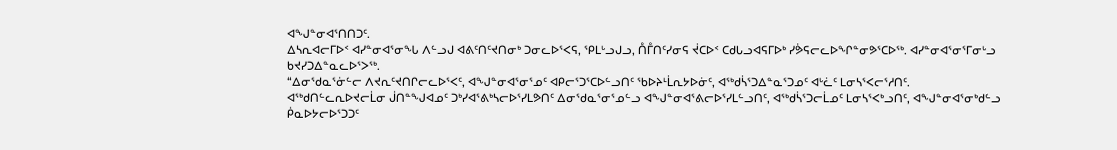ᐊᖑᓐᓂᐊᕐᑎᑎᑐᑦ.
ᐃᓴᕆᐊᓕᒥᐅᑉ ᐊᓯᓐᓂᐊᕐᓂᖓ ᐱᓪᓗᒍ ᐊᕕᑦᑎᑦᔪᑎᓂᒃ ᑐᓂᓚᐅᕐᐸᕋ, ᕿᒪᒡᓗᒍᓗ, ᑍᒤᑎᑦᓯᓂᕋ ᔫᑕᐅᑉ ᑕᑯᒐᓗᐊᕋᒥᐅᒃ ᓯᕘᕋᓕᓚᐅᖏᓐᓂᕗᕐᑕᐅᖅ. ᐊᓯᓐᓂᐊᕐᓂᕐᒥᓂᒡᓗ ᑲᔪᓯᑐᐃᓐᓇᓚᐅᕐᐳᖅ.
“ᐃᓂᖁᓇᕐᓃᓪᓕ ᐱᔪᕆᑦᔪᑎᒋᓕᓚᐅᕐᐸᑦ, ᐊᖑᓐᓂᐊᕐᓂᕐᓄᑦ ᐊᑭᓕᕐᑐᕐᑕᐅᓪᓗᑎᑦ ᖃᐅᔨᒻᒫᕆᔭᐅᓃᑦ, ᐊᖅᑯᓵᕐᑐᐃᓐᓇᕐᑐᓄᑦ ᐊᒡᓛᑦ ᒪᓂᓴᕐᐸᓕᕐᓱᑎᑦ.
ᐊᖅᑯᑎᓪᓚᕆᐅᔪᓕᒫᓂ ᒎᑎᓐᖑᐊᓄᑦ ᑐᒃᓯᐊᕐᕕᒃᓴᓕᐅᕐᓯᒪᕗᑎᑦ ᐃᓂᖁᓇᕐᓂᕐᓄᓪᓗ ᐊᖑᓐᓂᐊᕐᕕᓕᐅᕐᓯᒪᓪᓗᑎᑦ, ᐊᖅᑯᓵᕐᑐᓕᒫᓄᑦ ᒪᓂᓴᕐᐸᒃᓗᑎᑦ, ᐊᖑᓐᓂᐊᕐᓂᒃᑯᓪᓗ ᑮᓇᐅᔭᓕᐅᕐᑐᑐᑦ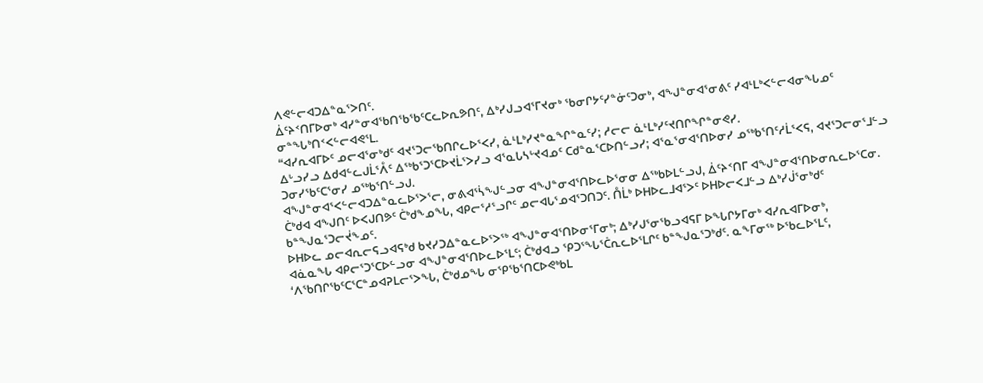ᐱᕙᓪᓕᐊᑐᐃᓐᓇᕐᐳᑎᑦ.
ᐄᑦᔨᑉᑎᒥᐅᓂᒃ ᐊᓯᓐᓂᐊᖃᑎᖃᖃᑦᑕᓚᐅᕆᕗᑎᑦ, ᐃᒃᓯᒍᓗᐊᕐᒥᔪᓂᒃ ᖃᓂᒋᔭᑦᓯᓐᓃᑦᑐᓂᒃ, ᐊᖑᓐᓂᐊᕐᓂᕕᑦ ᓯᐊᒻᒪᒃᐸᓪᓕᐊᓂᖓᓄᑦ ᓂᓐᖓᒃᑎᑉᐸᓪᓕᐊᕙᕐᒪ.
“ᐊᓯᕆᐊᒥᐅᑦ ᓄᓕᐊᕐᓂᒃᑯᑦ ᐊᔪᕐᑐᓕᖃᑎᒋᓚᐅᕐᐸᓯ, ᓈᒻᒪᒃᓯᔪᓐᓇᖏᓐᓇᑦᓯ; ᓱᓕᓕ ᓈᒻᒪᒃᓯᑦᔪᑎᒋᖏᓐᓂᕙᓯ.
ᐃᒡᓗᓯᓗ ᐃᑯᐊᓪᓚᒍᒫᕐᐰᑦ ᐃᖅᑲᕐᑐᕐᑕᐅᔪᒫᕐᐳᓯᓗ ᐊᕐᓇᒐᓴᒡᔪᐊᓄᑦ ᑕᑯᓐᓇᕐᑕᐅᑎᓪᓗᓯ; ᐊᕐᓇᕐᓂᐊᕐᑎᐅᓂᓯ ᓄᖅᑲᕐᑎᑦᓱᒫᕐᐸᕋ, ᐊᔪᕐᑐᓕᓂᕐᒧᓪᓗ ᑐᓂᓯᖃᑦᑕᕐᓂᓯ ᓄᖅᑲᕐᑎᓪᓗᒍ.
ᐊᖑᓐᓂᐊᕐᐸᓪᓕᐊᑐᐃᓐᓇᓚᐅᕐᐳᕐᓕ, ᓂᕕᐊᕐᓵᖑᓪᓗᓂ ᐊᖑᓐᓂᐊᕐᑎᐅᓚᐅᕐᓂᓂ ᐃᖅᑲᐅᒪᓪᓗᒍ, ᐄᑦᔨᑉᑎᒥ ᐊᖑᓐᓂᐊᕐᑎᐅᓂᕆᓚᐅᕐᑕᓂ.
ᑖᒃᑯᐊ ᐊᖑᑎᑦ ᐅᐸᒍᑎᕗᑦ ᑖᒃᑯᖕᓄᖓ, ᐊᑭᓕᕐᓱᕐᓗᒋᑦ ᓄᓕᐊᒐᕐᓄᐊᕐᑐᑎᑐᑦ. ᑍᒫᒃ ᐅᕼᐅᓚᒧᐊᕐᐳᑦ ᐅᕼᐅᓕᐸᒧᓪᓗ ᐃᒃᓯᒎᕐᓂᒃᑯᑦ ᑲᓐᖑᓇᕐᑐᓕᔫᖕᓄᑦ.
ᐅᕼᐅᓚ ᓄᓕᐊᕆᓕᕋᓗᐊᕋᒃᑯ ᑲᔪᓯᑐᐃᓐᓇᓚᐅᕐᐳᖅ ᐊᖑᓐᓂᐊᕐᑎᐅᓂᕐᒥᓂᒃ; ᐃᒃᓯᒍᕐᓂᖃᓗᐊᕋᒥ ᐅᖓᒋᔭᒥᓂᒃ ᐊᓯᕆᐊᒥᐅᓂᒃ,
ᐊᓈᓇᖓ ᐊᑭᓕᕐᑐᕐᑕᐅᓪᓗᓂ ᐊᖑᓐᓂᐊᕐᑎᐅᓚᐅᕐᒪᑦ; ᑖᒃᑯᐊᓗ ᕿᑐᕐᖓᕐᑖᕆᓚᐅᕐᒪᒋᑦ ᑲᓐᖑᓇᕐᑐᒃᑯᑦ. ᓇᖕᒥᓂᖅ ᐅᖃᓚᐅᕐᒪᑦ, ‘ᐱᖃᑎᒋᖃᑦᑕᕐᑕᓐᓄᐊᕈᒪᓕᕐᐳᖓ, ᑖᒃᑯᓄᖓ ᓂᕿᖃᕐᑎᑕᐅᕙᒃᑲᒪ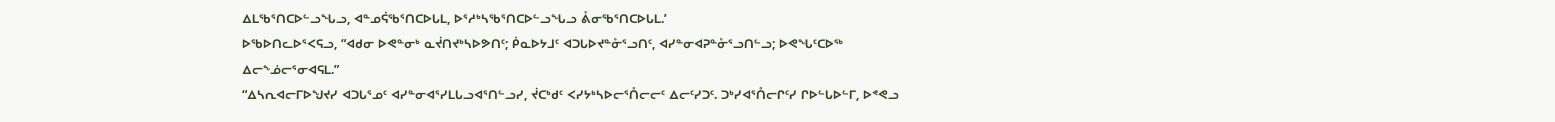ᐃᒪᖃᕐᑎᑕᐅᓪᓗᖓᓗ, ᐊᓐᓄᕌᖃᕐᑎᑕᐅᒐᒪ, ᐅᕐᓱᒃᓴᖃᕐᑎᑕᐅᓪᓗᖓᓗ ᕔᓂᖃᕐᑎᑕᐅᒐᒪ.’
ᐅᖃᐅᑎᓚᐅᕐᐸᕋᓗ, “ᐊᑯᓂ ᐅᕙᓐᓂᒃ ᓇᔫᑎᔪᒃᓴᐅᕗᑎᑦ; ᑮᓇᐅᔭᒧᑦ ᐊᑐᒐᐅᔪᓐᓁᕐᓗᑎᑦ, ᐊᓯᓐᓂᐊᕈᓐᓁᕐᓗᑎᓪᓗ; ᐅᕙᖓᑦᑕᐅᖅ ᐃᓕᖕᓅᓕᕐᓂᐊᕋᒪ.”
“ᐃᓴᕆᐊᓕᒥᐅᖑᔪᓯ ᐊᑐᒐᕐᓄᑦ ᐊᓯᓐᓂᐊᕐᓯᒪᒐᓗᐊᕐᑎᓪᓗᓯ, ᔫᑕᒃᑯᑦ ᐸᓯᔭᒃᓴᐅᓕᕐᑍᓕᓕᑦ ᐃᓕᑦᓯᑐᑦ. ᑐᒃᓯᐊᕐᑍᓕᒋᑦᓯ ᒋᐅᓪᒐᐅᓪᒥ, ᐅᕝᕙᓗ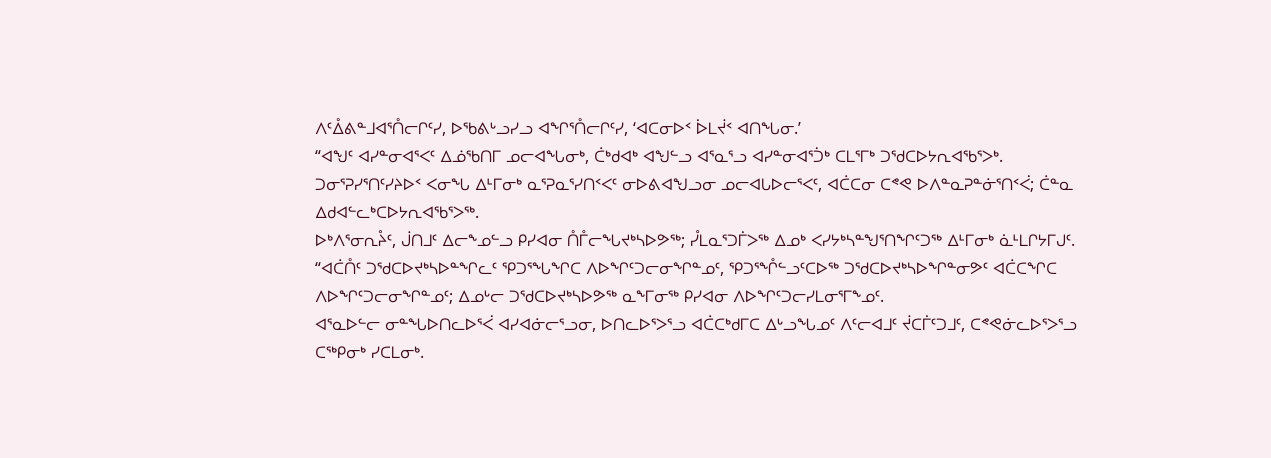ᐱᑦᐂᕕᓐᒧᐊᕐᑍᓕᒋᑦᓯ, ᐅᖃᕕᒡᓗᓯᓗ ᐊᖏᕐᑍᓕᒋᑦᓯ, ‘ᐊᑕᓂᐅᑉ ᐆᒪᔫᑉ ᐊᑎᖓᓂ.’
“ᐊᖑᑦ ᐊᓯᓐᓂᐊᕐᐸᑦ ᐃᓅᖃᑎᒥ ᓄᓕᐊᖓᓂᒃ, ᑖᒃᑯᐊᒃ ᐊᖑᓪᓗ ᐊᕐᓇᕐᓗ ᐊᓯᓐᓂᐊᕐᑑᒃ ᑕᒪᕐᒥᒃ ᑐᖁᑕᐅᔭᕆᐊᖃᕐᐳᒃ.
ᑐᓂᕐᕈᓯᕐᑎᑦᓯᔨᐅᑉ ᐸᓂᖓ ᐃᒻᒥᓂᒃ ᓇᕐᕈᓇᕐᓯᑎᑉᐸᑦ ᓂᐅᕕᐊᖑᓗᓂ ᓄᓕᐊᒐᐅᓕᕐᐸᑦ, ᐊᑖᑕᓂ ᑕᕝᕙ ᐅᐱᓐᓇᕈᓐᓃᕐᑎᑉᐹ; ᑖᓐᓇ ᐃᑯᐊᓪᓚᒃᑕᐅᔭᕆᐊᖃᕐᐳᖅ.
ᐅᒃᐱᕐᓂᕆᔧᑦ, ᒎᑎᒧᑦ ᐃᓕᖕᓄᓪᓗ ᑭᓯᐊᓂ ᑍᒤᓕᖓᔪᒃᓴᐅᕗᖅ; ᓮᒪᓇᕐᑐᒦᐳᖅ ᐃᓄᒃ ᐸᓯᔭᒃᓴᓐᖑᕐᑎᖏᑦᑐᖅ ᐃᒻᒥᓂᒃ ᓈᒻᒪᒋᔭᒥᒍᑦ.
“ᐊᑖᑍᑦ ᑐᖁᑕᐅᔪᒃᓴᐅᓐᖏᓚᑦ ᕿᑐᕐᖓᖏᑕ ᐱᐅᖏᑦᑐᓕᓂᖏᓐᓄᑦ, ᕿᑐᕐᖎᓪᓗᑦᑕᐅᖅ ᑐᖁᑕᐅᔪᒃᓴᐅᖏᓐᓂᕗᑦ ᐊᑖᑕᖏᑕ ᐱᐅᖏᑦᑐᓕᓂᖏᓐᓄᑦ; ᐃᓄᒡᓕ ᑐᖁᑕᐅᔪᒃᓴᐅᕗᖅ ᓇᖕᒥᓂᖅ ᑭᓯᐊᓂ ᐱᐅᖏᑦᑐᓕᓯᒪᓂᕐᒥᖕᓄᑦ.
ᐊᕐᓇᐅᓪᓕ ᓂᓐᖓᐅᑎᓚᐅᕐᐹ ᐊᓯᐊᓃᓕᕐᓗᓂ, ᐅᑎᓚᐅᕐᐳᕐᓗ ᐊᑖᑕᒃᑯᒥᑕ ᐃᒡᓗᖓᓄᑦ ᐱᑦᓕᐊᒧᑦ ᔫᑕᒦᑦᑐᒧᑦ, ᑕᕝᕙᓃᓚᐅᕐᐳᕐᓗ ᑕᖅᑭᓂᒃ ᓯᑕᒪᓂᒃ.